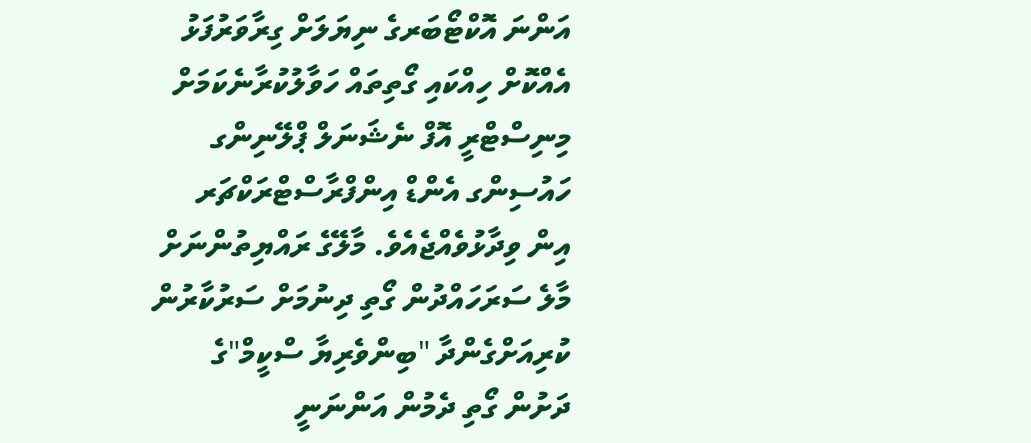އަންނަ އޮކްޓޯބަރގެ ނިޔަލަށް ގިރާވަރުފަޅު އެއްކޮށް ހިއްކައި ގޯތިތައް ހަވާލުކުރާނެކަމަށް މިނިސްޓްރީ އޮފް ނެޝަނަލް ޕްލޭނިންގ ހައުސިންގ އެންޑް އިންފްރާސްޓްރަކްޗަރ އިން ވިދާޅުވެއްޖެއެވެ. މާލޭގެ ރައްޔިތުންނަށް މާލެ ސަރަހައްދުން ގޯތި ދިނުމަށް ސަރުކާރުން ކުރިއަށްގެންދާ "ބިންވެރިޔާ ސްކީމް"ގެ ދަށުން ގޯތި ދެމުން އަންނަނީ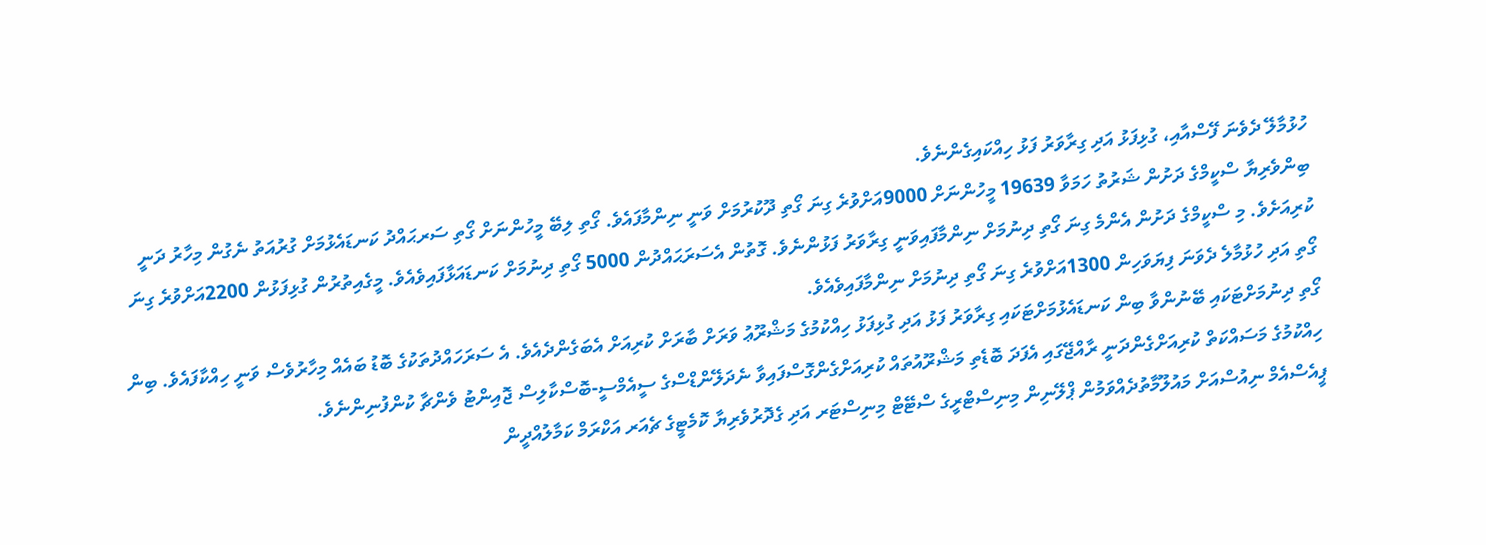ހުޅުމާލޭ ދެވެނަ ފޭސްއާއި، ގުޅިފަޅު އަދި ގިރާވަރު ފަޅު ހިއްކައިގެންނެވެ.
ބިންވެރިޔާ ސްކީމްގެ ދަށުން ޝަރުތު ހަމަވާ 19639 މީހުންނަށް 9000އަށްވުރެ ގިނަ ގޯތި ދޫކުރުމަށް ވަނީ ނިންމާފައެވެ. ގޯތި ލިބޭ މީހުންނަށް ގޯތި ސަރޙައްދު ކަނޑައެޅުމަށް ގުރުއަތު ނެގުން މިހާރު ދަނީ ކުރިއަށެވެ. މި ސްކީމްގެ ދަށުން އެންމެ ގިނަ ގޯތި ދިނުމަށް ނިންމާފައިވަނީ ގިރާވަރު ފަޅުންނެވެ. ގޮތުން އެސަރަޙައްދުން 5000 ގޯތި ދިނުމަށް ކަނޑައަޅާފައިވެއެވެ. މީގެއިތުރުން ގުޅިފަޅުން 2200އަށްވުރެ ގިނަ ގޯތި އަދި ހުޅުމާލެ ދެވަނަ ފިޔަވަހިން 1300އަށްވުރެ ގިނަ ގޯތި ދިނުމަށް ނިންމާފައިވެއެވެ.
ގޯތި ދިނުމަށްޓަކައި ބޭނުންވާ ބިން ކަނޑައެޅުމަށްޓަކައި ގިރާވަރު ފަޅު އަދި ގުޅިފަޅު ހިއްކުމުގެ މަޝްރޫޢު ވަރަށް ބާރަށް ކުރިއަށް އެބަގެންދެއެވެ. އެ ސަރަހައްދުތަކުގެ ބޮޑު ބައެއް މިހާރުވެސް ވަނީ ހިއްކާފައެވެ. ބިން ހިއްކުމުގެ މަސައްކަތް ކުރިއަށްގެންދަނީ ރާއްޖޭގައި އެފަދަ ބޮޑެތި މަޝްރޫއުތައް ކުރިއަށްގެންގޮސްފައިވާ ނެދަލޭންޑްސްގެ ސީއެމްސީ-ބޮސްކާލިސް ޖޮއިންޓު ވެންޗާ ކުންފުނިންނެވެ.
ޕީއެސްއެމް ނިއުސްއަށް މައުލޫމާތުދެއްވަމުން ޕްލޭނިން މިނިސްޓްރީގެ ސްޓޭޓް މިނިސްޓަރ އަދި ގެދޮރުވެރިޔާ ކޮމެޓީގެ ޗެއަރ އަކްރަމް ކަމާލުއްދީން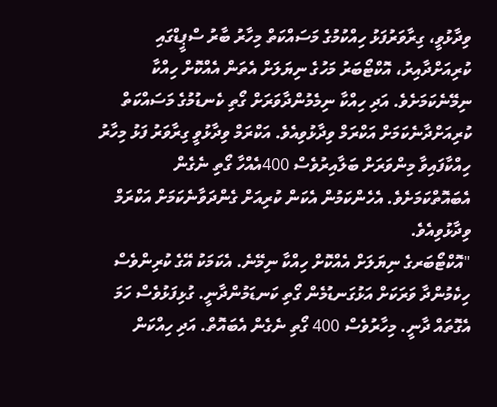ވިދާޅުވީ، ގިރާވަރުފަޅު ހިއްކުމުގެ މަސައްކަތް މިހާރު ބާރު ސްޕީޑްގައި ކުރިއަށްދާއިރު، އޮކްޓޯބަރު މަހުގެ ނިޔަލަށް އެތަން އެއްކޮށް ހިއްކާ ނިމޭނެކަމަށެވެ. އަދި ހިއްކާ ނިމެމުންދާވަރަށް ގޯތި ކެނޑުމުގެ މަސައްކަތް ކުރިއަށްދާނެކަމަށް އަކްރަމް ވިދާޅުވިއެވެ. އަކްރަމް ވިދާޅުވީ ގިރާވަރު ފަޅު މިހާރު ހިއްކާފައިވާ މިންވަރަށް ބަލާއިރުވެސް 400އެއްހާ ގޯތި ނެގެން އެބައޮތްކަމަށެވެ. އެހެންކަމުން އެކަން ކުރިއަށް ގެންދަވާނެކަމަށް އަކްރަމް ވިދާޅުވިއެވެ.
"އޮކްޓޯބަރގެ ނިޔަލަށް އެއްކޮށް ހިއްކާ ނިމޭނެ. އެކަމަކު އޭގެ ކުރިންވެސް ހިކެމުންދާ ވަރަކަށް އަޅުގަނޑުމެން ގޯތި ކަނޑަމުންދާނީ. ގުޅިފަޅުވެސް ހަމަ އެގޮތައް ދާނީ. މިހާރުވެސް 400 ގޯތި ނެގެން އެބައޮތް. އަދި ހިއްކަން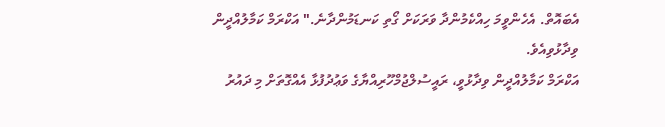އެބައޮތް. އެހެންވީމަ ހިއްކެމުންދާ ވަރަކަށް ގޯތި ކަނޑަމުންދާނެ." އަކްރަމް ކަމާލުއްދީން ވިދާޅުވިއެވެ.
އަކްރަމް ކަމާލުއްދީން ވިދާޅުވީ، ރައީސުލްޖުމްހޫރިއްޔާގެ ވަޢުދުފުޅާ އެއްގޮތަށް މި ދައުރު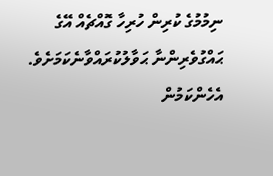ނިމުމުގެ ކުރިން ހުރިހާ ގޮއްޗެއް އޭގެ ޙައްގުވެރިންނާ ޙަވާލުކުރައްވާނެކަމަށެވެ. އެހެންކަމުން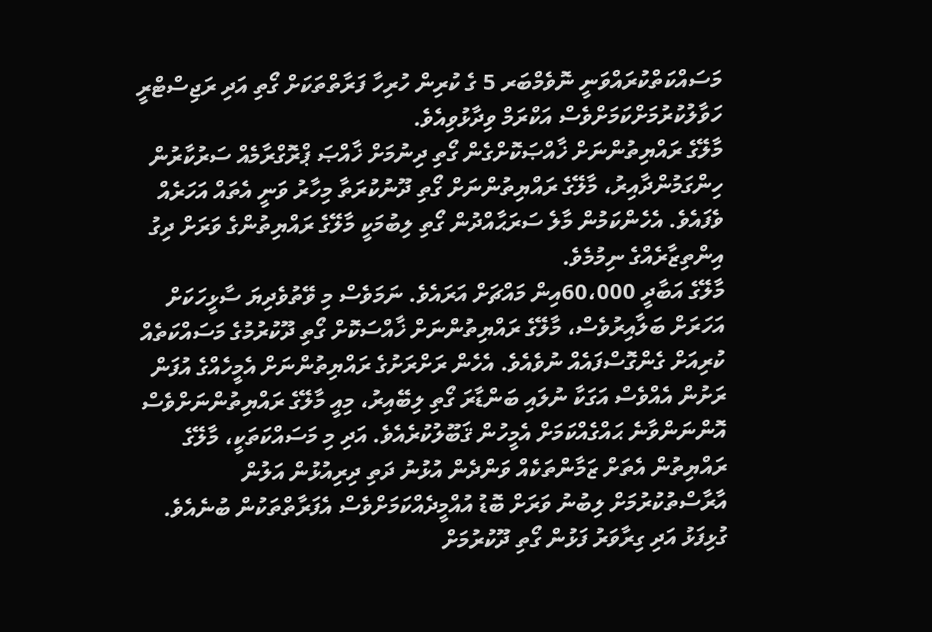މަސައްކަތްކުރައްވަނީ ނޮވެމްބަރ 5 ގެ ކުރިން ހުރިހާ ފަރާތްތަކަށް ގޯތި އަދި ރަޖިސްޓްރީ ހަވާލުކުރުމަށްކަމަށްވެސް އަކްރަމް ވިދާޅުވިއެވެ.
މާލޭގެ ރައްޔިތުންނަށް ޚާއްޞަކޮށްގެން ގޯތި ދިނުމަށް ޚާއްޞަ ޕްރޮގްރާމެއް ސަރުކާރުން ހިންގަމުންދާއިރު، މާލޭގެ ރައްޔިތުންނަށް ގޯތި ދޫނުކުރަތާ މިހާރު ވަނީ އެތައް އަހަރެއް ވެފައެވެ. އެހެންކަމުން މާލެ ސަރަޙާއްދުން ގޯތި ލިބުމަކީ މާލޭގެ ރައްޔިތުންގެ ވަރަށް ދިގު އިންތިޒާރެއްގެ ނިމުމެވެ.
މާލޭގެ އަބާދީ 60،000އިން މައްޗަށް އަރައެވެ. ނަމަވެސް މި ވޭތުވެދިޔަ ސާޅީހަކަށް އަހަރަށް ބަލާއިރުވެސް، މާލޭގެ ރައްޔިތުންނަށް ޚާއްސަކޮށް ގޯތި ދޫކުރުމުގެ މަސައްކަތެއް ކުރިއަށް ގެންގޮސްފައެއް ނުވެއެވެ. އެހެން ރަށްރަށުގެ ރައްޔިތުންނަށް އެމީހެއްގެ އުފަން ރަށުން އެއްވެސް އަގަކާ ނުލައި ބަންޑާރަ ގޯތި ލިބޭއިރު، މިއީ މާލޭގެ ރައްޔިތުންނަށްވެސް އޮންނަންވާނެ ޙައްގެއްކަމަށް އެމީހުން ޤަބޫލުކުރެއެވެ. އަދި މި މަސައްކަތަކީ، މާލޭގެ ރައްޔިތުން އެތަށް ޒަމާންތަކެއް ވަންދެން އުޅުނު ދަތި ދިރިއުޅުން އަލުން އާރާސްތުކުރުމަށް ލިބުނު ވަރަށް ބޮޑު އުއްމީދެއްކަމަށްވެސް އެފަރާތްތަކުން ބުނެއެވެ.
ގުޅިފަޅު އަދި ގިރާވަރު ފަޅުން ގޯތި ދޫކުރުމަށް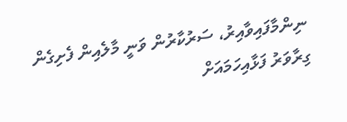ނިންމާފައިވާއިރު، ސަރުކާރުން ވަނީ މާލެއިން ފެށިގެން ގިރާވަރު ފަޅާއިހަމައަށް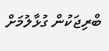ބްރިޖަކުން ގުޅާލުމަށް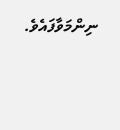ނިންމަވާފައެވެ.